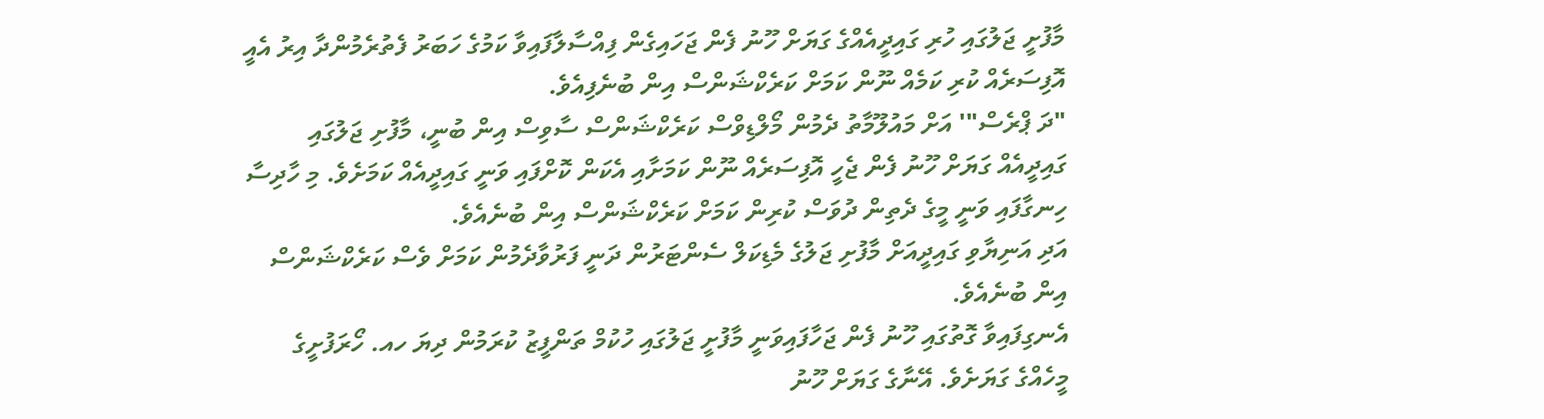މާފުށީ ޖަލުގައި ހުރި ގައިދީއެއްގެ ގަޔަށް ހޫނު ފެން ޖަހައިގެން ފިއްސާލާފައިވާ ކަމުގެ ހަބަރު ފެތުރެމުންދާ އިރު އެއީ އޮފިސަރެއް ކުރި ކަމެއް ނޫން ކަމަށް ކަރެކްޝަންސް އިން ބުނެފިއެވެ.
"ދަ ޕްރެސް"' އަށް މައުލޫމާތު ދެމުން މޯލްޑިވްސް ކަރެކްޝަންސް ސާވިސް އިން ބުނީ، މާފުށި ޖަލުގައި ގައިދީއެއް ގަޔަށް ހޫނު ފެން ޖެހީ އޮފިސަރެއް ނޫން ކަމަށާއި އެކަން ކޮށްފައި ވަނީ ގައިދީއެއް ކަމަށެވެ. މި ހާދިސާ ހިނގާފައި ވަނީ މީގެ ދެތިން ދުވަސް ކުރިން ކަމަށް ކަރެކްޝަންސް އިން ބުނެއެވެ.
އަދި އަނިޔާވި ގައިދީއަށް މާފުށި ޖަލުގެ މެޑިކަލް ސެންޓަރުން ދަނީ ފަރުވާދެމުން ކަމަށް ވެސް ކަރެކްޝަންސް އިން ބުނެއެވެ.
އެނގިފައިވާ ގޮތުގައި ހޫނު ފެން ޖަހާފައިވަނީ މާފުށީ ޖަލުގައި ހުކުމް ތަންފީޒު ކުރަމުން ދިޔަ ހއ. ހޯރަފުށީގެ މީހެއްގެ ގަޔަށެވެ. އޭނާގެ ގަޔަށް ހޫނު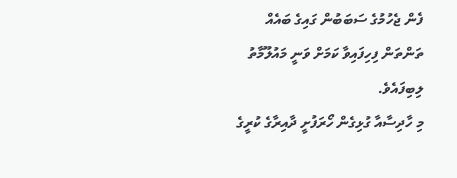ފެން ޖެހުމުގެ ސަބަބުން ގައިގެ ބައެއް ތަންތަން ފިހިފައިވާ ކަމަށް ވަނީ މައުލޫމާތު ލިބިފައެވެ.
މި ހާދިސާއާ ގުޅިގެން ހޯރަފުށީ ދާއިރާގެ ކުރީގެ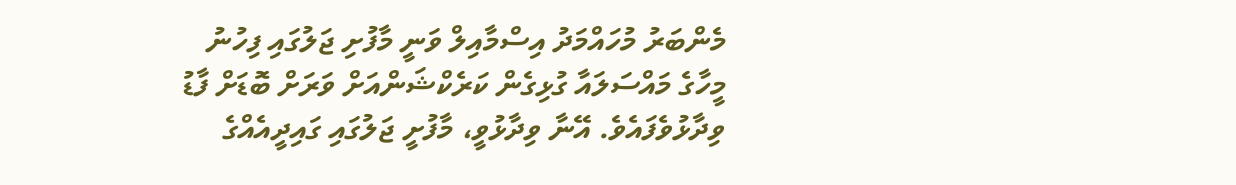މެންބަރު މުހައްމަދު އިސްމާއިލް ވަނީ މާފުށި ޖަލުގައި ފިހުނު މީހާގެ މައްސަލައާ ގުޅިގެން ކަރެކްޝަންއަށް ވަރަށް ބޮޑަށް ފާޑު ވިދާޅުވެފައެވެ. އޭނާ ވިދާޅުވީ، މާފުށީ ޖަލުގައި ގައިދީއެއްގެ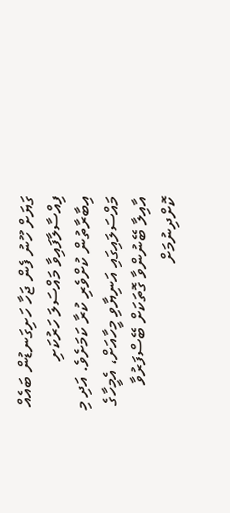ގަޔަށް ހޫނު ފެން ޖަހާ ހަށިގަނޑުން ބައެއް ފިއްސާލާފައިވާ މައްސަލަ ހަރުކަށި އިބާރާތުން ކުށްވެރި ކުރާ ކަމަށެވެ. އަދި މި މައްސަލައިގައި އަނިޔާވި މީހާއަށް، އެމީހާގެ އާއިލާ ބޭނުންވާ ގޮތަކަށް ބޭސްފަރުވާ ކޮށްދިނުމަށް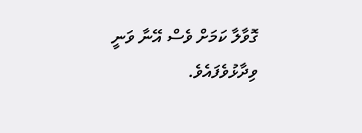ގޮވާލާ ކަމަށް ވެސް އޭނާ ވަނީ ވިދާޅުވެފައެވެ.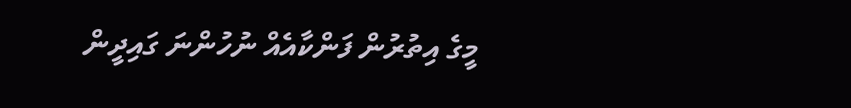މީގެ އިތުރުން ފަންކާއެއް ނުހުންނަ ގައިދީން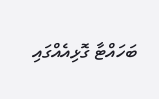ބަހައްޓާ ގޮޅިއެއްގައި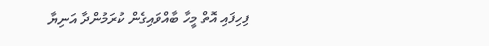ފިހިފައި އޮތް މީހާ ބާއްވައިގެން ކުރަމުންދާ އަނިޔާ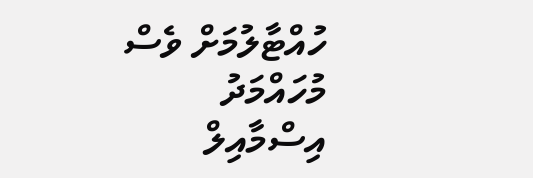ހުއްޓާލުމަށް ވެސް މުހައްމަދު އިސްމާއިލް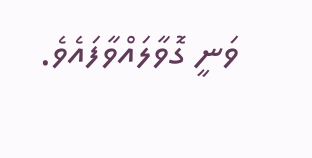ވަނީ ގޮވާލައްވާފައެވެ.